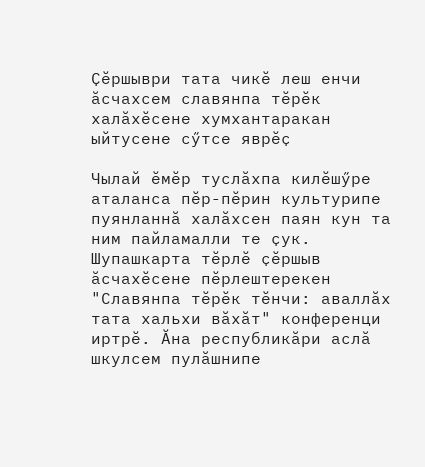Ҫӗршыври тата чикӗ леш енчи ӑсчахсем славянпа тӗрӗк халӑхӗсене хумхантаракан ыйтусене сӳтсе яврӗҫ

Чылай ӗмӗр туслӑхпа килӗшӳре аталанса пӗр-пӗрин культурипе пуянланнӑ халӑхсен паян кун та ним пайламалли те ҫук. Шупашкарта тӗрлӗ ҫӗршыв ӑсчахӗсене пӗрлештерекен "Славянпа тӗрӗк тӗнчи: аваллӑх тата хальхи вӑхӑт" конференци иртрӗ. Ӑна республикӑри аслӑ шкулсем пулӑшнипе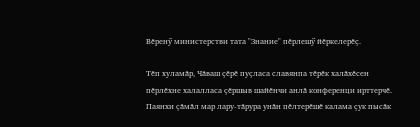Вӗренӳ министерстви тата "Знание" пӗрлешӳ йӗркелерӗҫ.

Тӗп хуламӑр, Чӑваш ҫӗрӗ пуҫласа славянпа тӗрӗк халӑхӗсен пӗрлӗхне халалласа ҫӗршыв шайӗнчи анлӑ конференци ирттерчӗ. Паянхи ҫӑмӑл мар лару-тӑрура унӑн пӗлтерӗшӗ калама ҫук пысӑк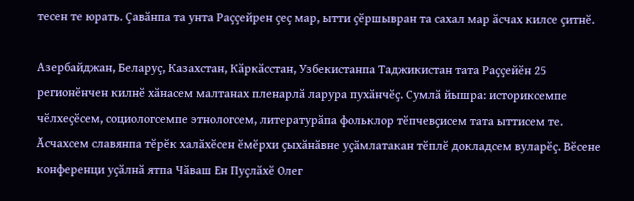тесен те юрать. Ҫавӑнпа та унта Раҫҫейрен ҫеҫ мар, ытти ҫӗршывран та сахал мар ӑсчах килсе ҫитнӗ.

Азербайджан, Беларуҫ, Казахстан, Кӑркӑсстан, Узбекистанпа Таджикистан тата Раҫҫейӗн 25 регионӗнчен килнӗ хӑнасем малтанах пленарлӑ ларура пухӑнчӗҫ. Сумлӑ йышра: историксемпе чӗлхеҫӗсем, социологсемпе этнологсем, литературӑпа фольклор тӗпчевҫисем тата ыттисем те. Ӑсчахсем славянпа тӗрӗк халӑхӗсен ӗмӗрхи ҫыхӑнӑвне уҫӑмлатакан тӗплӗ докладсем вуларӗҫ. Вӗсене конференци уҫӑлнӑ ятпа Чӑваш Ен Пуҫлӑхӗ Олег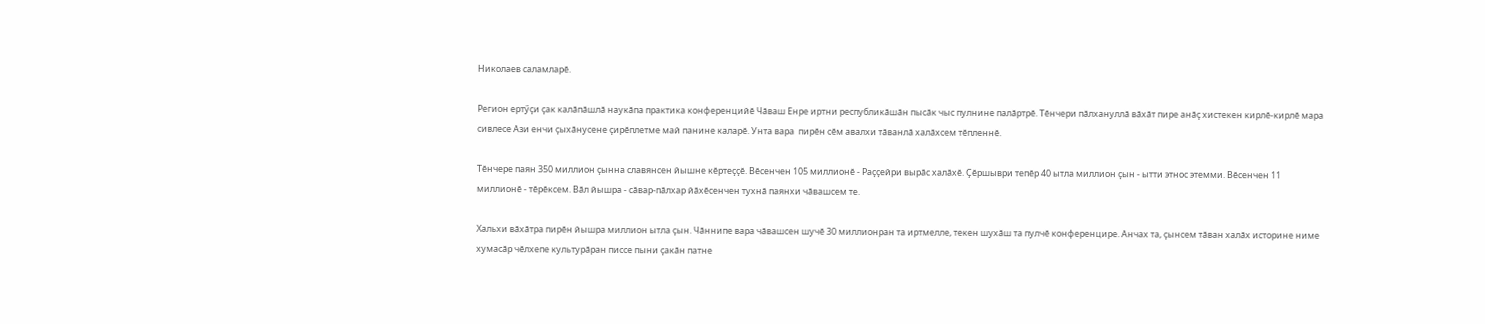Николаев саламларӗ.

Регион ертӳҫи ҫак калӑпӑшлӑ наукӑпа практика конференцийӗ Чӑваш Енре иртни республикӑшӑн пысӑк чыс пулнине палӑртрӗ. Тӗнчери пӑлхануллӑ вӑхӑт пире анӑҫ хистекен кирлӗ-кирлӗ мара сивлесе Ази енчи ҫыхӑнусене ҫирӗплетме май панине каларӗ. Унта вара  пирӗн сӗм авалхи тӑванлӑ халӑхсем тӗпленнӗ.

Тӗнчере паян 350 миллион ҫынна славянсен йышне кӗртеҫҫӗ. Вӗсенчен 105 миллионӗ - Раҫҫейри вырӑс халӑхӗ. Ҫӗршыври тепӗр 40 ытла миллион ҫын - ытти этнос этемми. Вӗсенчен 11 миллионӗ - тӗрӗксем. Вӑл йышра - сӑвар-пӑлхар йӑхӗсенчен тухнӑ паянхи чӑвашсем те.

Хальхи вӑхӑтра пирӗн йышра миллион ытла ҫын. Чӑннипе вара чӑвашсен шучӗ 30 миллионран та иртмелле, текен шухӑш та пулчӗ конференцире. Анчах та, ҫынсем тӑван халӑх историне ниме хумасӑр чӗлхепе культурӑран писсе пыни ҫакӑн патне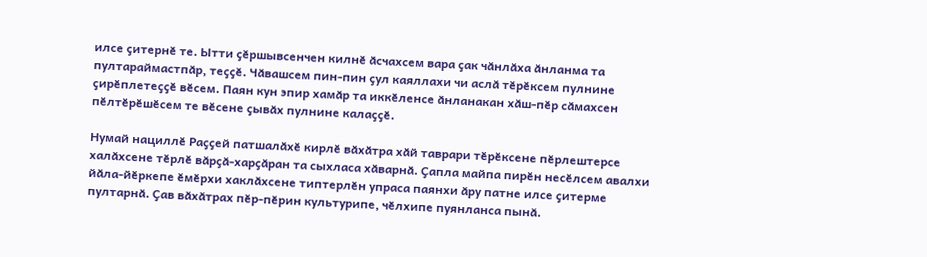илсе ҫитернӗ те. Ытти ҫӗршывсенчен килнӗ ӑсчахсем вара ҫак чӑнлӑха ӑнланма та пултараймастпӑр, теҫҫӗ. Чӑвашсем пин-пин ҫул каяллахи чи аслӑ тӗрӗксем пулнине ҫирӗплетеҫҫӗ вӗсем. Паян кун эпир хамӑр та иккӗленсе ӑнланакан хӑш-пӗр сӑмахсен пӗлтӗрӗшӗсем те вӗсене ҫывӑх пулнине калаҫҫӗ.

Нумай нациллӗ Раҫҫей патшалӑхӗ кирлӗ вӑхӑтра хӑй таврари тӗрӗксене пӗрлештерсе халӑхсене тӗрлӗ вӑрҫӑ-харҫӑран та сыхласа хӑварнӑ. Ҫапла майпа пирӗн несӗлсем авалхи йӑла-йӗркепе ӗмӗрхи хаклӑхсене типтерлӗн упраса паянхи ӑру патне илсе ҫитерме пултарнӑ. Ҫав вӑхӑтрах пӗр-пӗрин культурипе, чӗлхипе пуянланса пынӑ.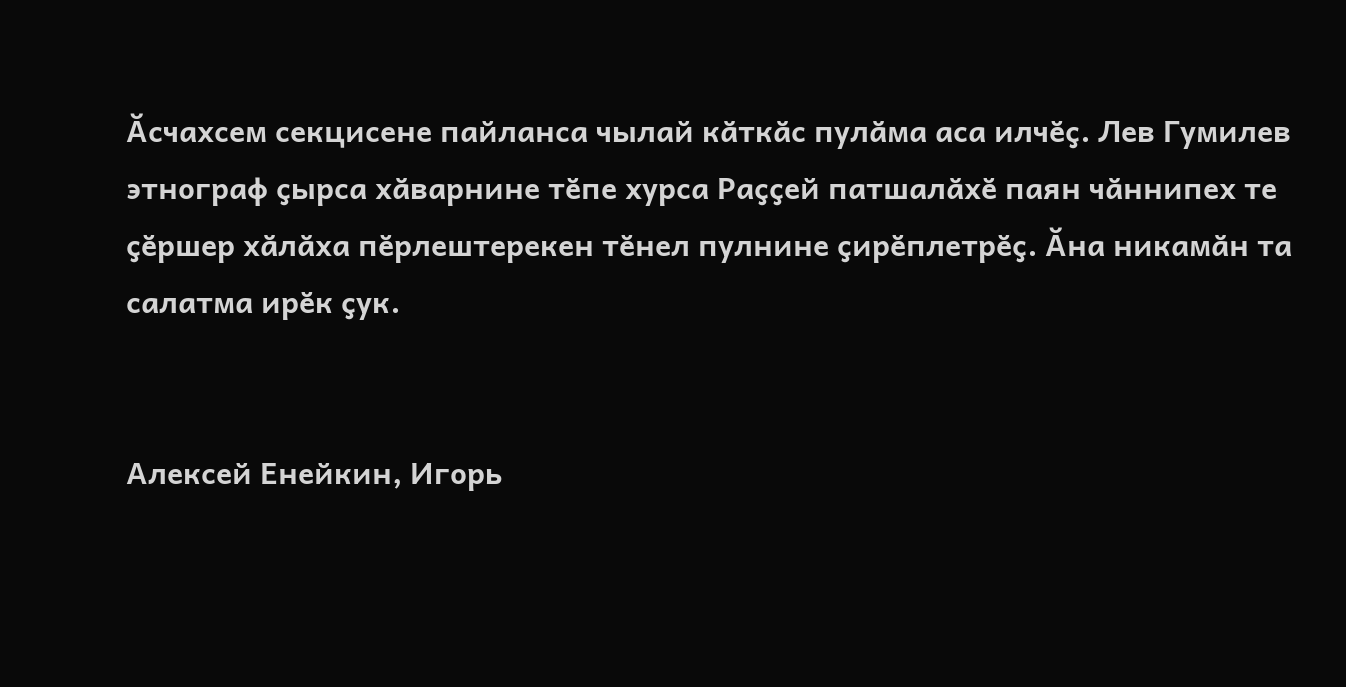Ӑсчахсем секцисене пайланса чылай кӑткӑс пулӑма аса илчӗҫ. Лев Гумилев этнограф ҫырса хӑварнине тӗпе хурса Раҫҫей патшалӑхӗ паян чӑннипех те ҫӗршер хӑлӑха пӗрлештерекен тӗнел пулнине ҫирӗплетрӗҫ. Ӑна никамӑн та салатма ирӗк ҫук.


Алексей Енейкин, Игорь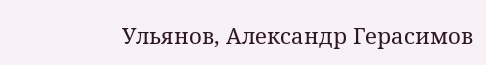Ульянов, Александр Герасимов